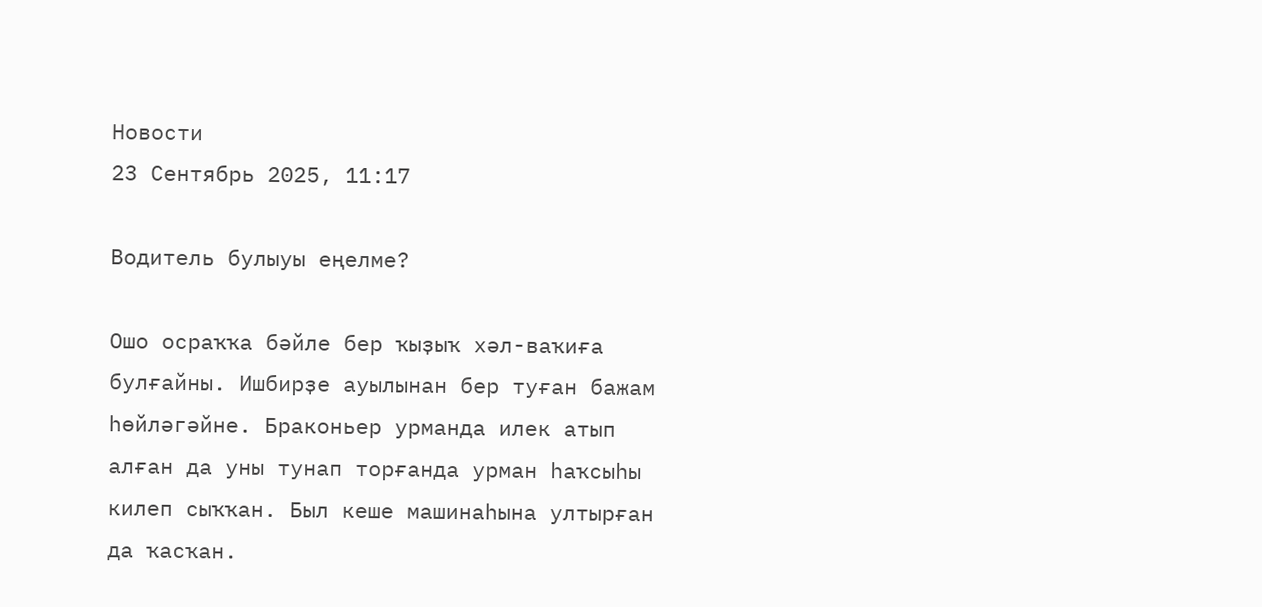Новости
23 Сентябрь 2025, 11:17

Водитель булыуы еңелме?

Ошо осраҡҡа бәйле бер ҡыҙыҡ хәл-ваҡиға булғайны. Ишбирҙе ауылынан бер туған бажам һөйләгәйне. Браконьер урманда илек атып алған да уны тунап торғанда урман һаҡсыһы килеп сыҡҡан. Был кеше машинаһына ултырған да ҡасҡан.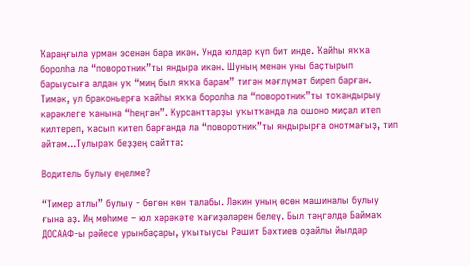Ҡараңғыла урман эсенән бара икән. Унда юлдар күп бит инде. Ҡайһы яҡҡа боролһа ла “поворотник”ты яндыра икән. Шуның менән уны баҫтырып барыусыға алдан уҡ “миң был яҡҡа барам” тигән мәғлүмәт биреп барған. Тимәк, ул браконьерға ҡайһы яҡҡа боролһа ла “поворотник”ты тоҡандырыу кәрәклеге ҡанына “һеңгән”. Курсанттарҙы уҡытҡанда ла ошоно миҫал итеп килтереп, ҡасып китеп барғанда ла “поворотник”ты яндырырға онотмағыҙ, тип әйтәм...Тулыраҡ беҙҙең сайтта:

Водитель булыу еңелме?

“Тимер атлы” булыу - бөгөн көн талабы. Ләкин уның өсөн машиналы булыу ғына аҙ. Иң мөһиме – юл хәрәкәте ҡағиҙәләрен белеү. Был тәңгәлдә Баймаҡ ДОСААФ-ы рәйесе урынбаҫары, уҡытыусы Рәшит Бәхтиев оҙайлы йылдар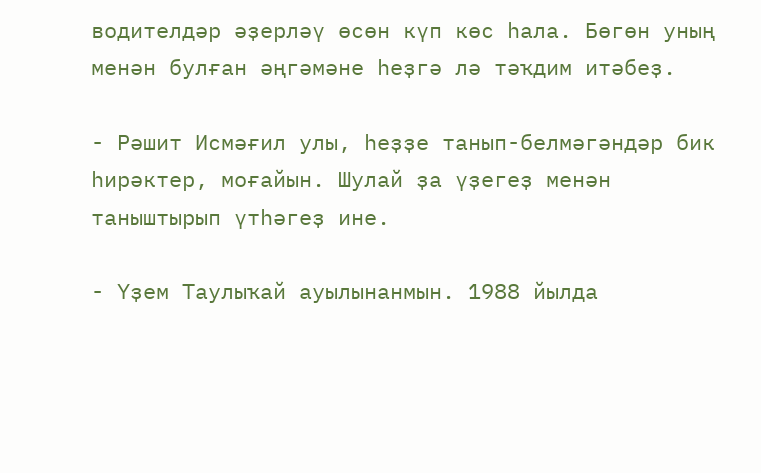водителдәр әҙерләү өсөн күп көс һала. Бөгөн уның менән булған әңгәмәне һеҙгә лә тәҡдим итәбеҙ.

- Рәшит Исмәғил улы, һеҙҙе танып-белмәгәндәр бик һирәктер, моғайын. Шулай ҙа үҙегеҙ менән таныштырып үтһәгеҙ ине.

- Үҙем Таулыҡай ауылынанмын. 1988 йылда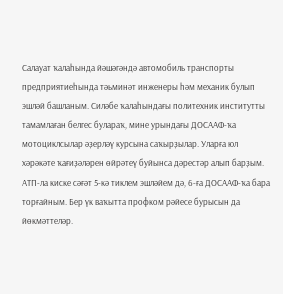Салауат ҡалаһында йәшәгәндә автомобиль транспорты предприятиеһында тәьминәт инженеры һәм механик булып эшләй башланым. Силәбе ҡалаһындағы политехник институтты тамамлаған белгес булараҡ, мине урындағы ДОСААФ-ҡа мотоциклсылар әҙерләү курсына саҡырҙылар. Уларға юл хәрәкәте ҡағиҙәләрен өйрәтеү буйынса дәрестәр алып барҙым. АТП-ла киске сәғәт 5-кә тиклем эшләйем дә, 6-ға ДОСААФ-ҡа бара торғайным. Бер үк ваҡытта профком рәйесе бурысын да йөкмәттеләр.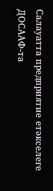Салауатта предприятие етәкселеге ДОСААФ-та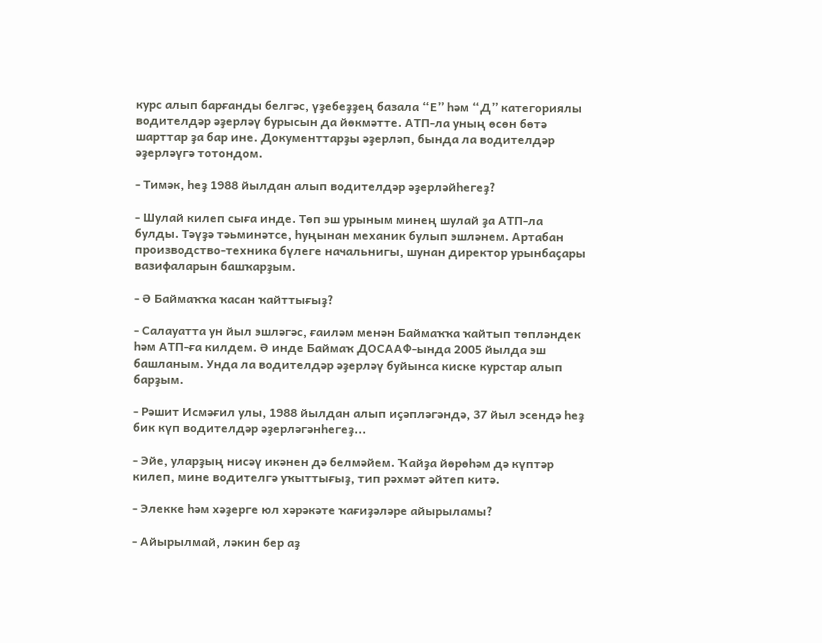курс алып барғанды белгәс, үҙебеҙҙең базала “Е” һәм “Д” категориялы водителдәр әҙерләү бурысын да йөкмәтте. АТП-ла уның өсөн бөтә шарттар ҙа бар ине. Документтарҙы әҙерләп, бында ла водителдәр әҙерләүгә тотондом.

- Тимәк, һеҙ 1988 йылдан алып водителдәр әҙерләйһегеҙ?

- Шулай килеп сыға инде. Төп эш урыным минең шулай ҙа АТП-ла булды. Тәүҙә тәьминәтсе, һуңынан механик булып эшләнем. Артабан производство-техника бүлеге начальнигы, шунан директор урынбаҫары вазифаларын башҡарҙым.

- Ә Баймаҡҡа ҡасан ҡайттығыҙ?

- Салауатта ун йыл эшләгәс, ғаиләм менән Баймаҡҡа ҡайтып төпләндек һәм АТП-ға килдем. Ә инде Баймаҡ ДОСААФ-ында 2005 йылда эш башланым. Унда ла водителдәр әҙерләү буйынса киске курстар алып барҙым.

- Рәшит Исмәғил улы, 1988 йылдан алып иҫәпләгәндә, 37 йыл эсендә һеҙ бик күп водителдәр әҙерләгәнһегеҙ...

- Эйе, уларҙың нисәү икәнен дә белмәйем. Ҡайҙа йөрөһәм дә күптәр килеп, мине водителгә уҡыттығыҙ, тип рәхмәт әйтеп китә.

- Элекке һәм хәҙерге юл хәрәкәте ҡағиҙәләре айырыламы?

- Айырылмай, ләкин бер аҙ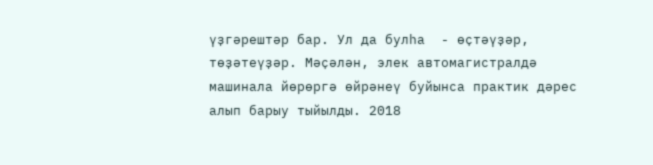үҙгәрештәр бар. Ул да булһа  - өҫтәүҙәр, төҙәтеүҙәр. Мәҫәлән, элек автомагистралдә машинала йөрөргә өйрәнеү буйынса практик дәрес алып барыу тыйылды. 2018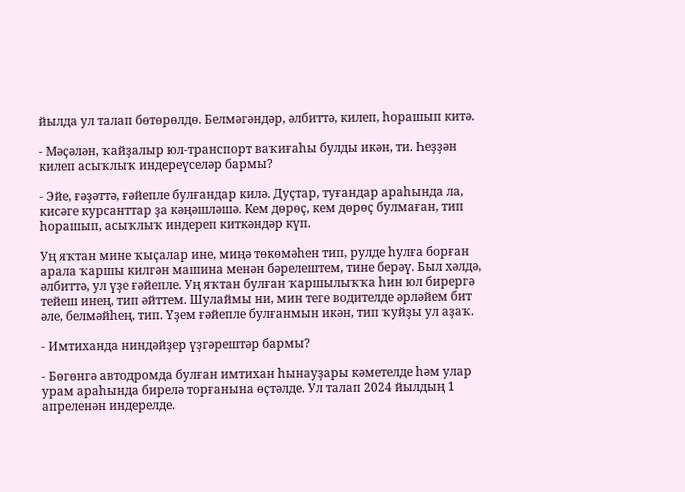йылда ул талап бөтөрөлдө. Белмәгәндәр, әлбиттә, килеп, һорашып китә.

- Мәҫәлән, ҡайҙалыр юл-транспорт ваҡиғаһы булды икән, ти. Һеҙҙән килеп асыҡлыҡ индереүселәр бармы?

- Эйе, ғәҙәттә, ғәйепле булғандар килә. Дуҫтар, туғандар араһында ла, кисәге курсанттар ҙа кәңәшләшә. Кем дөрөҫ, кем дөрөҫ булмаған, тип һорашып, асыҡлыҡ индереп киткәндәр күп.

Уң яҡтан мине ҡыҫалар ине, миңә төкөмәһен тип, рулде һулға борған арала ҡаршы килгән машина менән бәрелештем, тине берәү. Был хәлдә, әлбиттә, ул үҙе ғәйепле. Уң яҡтан булған ҡаршылыҡҡа һин юл бирергә тейеш инең, тип әйттем. Шулаймы ни, мин теге водителде әрләйем бит әле, белмәйһең, тип. Үҙем ғәйепле булғанмын икән, тип ҡуйҙы ул аҙаҡ.

- Имтиханда ниндәйҙер үҙгәрештәр бармы?

- Бөгөнгә автодромда булған имтихан һынауҙары кәметелде һәм улар урам араһында бирелә торғанына өҫтәлде. Ул талап 2024 йылдың 1 апреленән индерелде.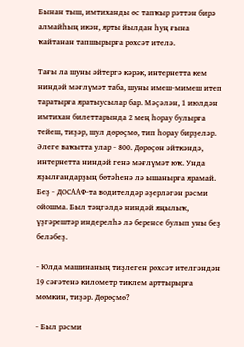Бынан тыш, имтиханды өс тапҡыр рәттән бирә алмайһың икән, ярты йылдан һуң ғына ҡайтанан тапшырырға рөхсәт ителә.

Тағы ла шуны әйтергә кәрәк, интернетта кем ниндәй мәғлүмәт таба, шуны имеш-мимеш итеп таратырға яратыусылар бар. Мәҫәлән, 1 июлдән имтихан билеттарында 2 мең һорау булырға тейеш, тиҙәр, шул дөрөҫмө, тип һорау бирҙеләр. Әлеге ваҡытта улар - 800. Дөрөҫөн әйткәндә, интернетта ниндәй генә мәғлүмәт юҡ. Унда яҙылғандарҙың бөтәһенә лә ышанырға ярамай. Беҙ - ДОСААФ-та водителдәр әҙерләгән рәсми ойошма. Был тәңгәлдә ниндәй яңылыҡ, үҙгәрештәр индерелһә лә беренсе булып уны беҙ беләбеҙ.

- Юлда машинаның тиҙлеген рөхсәт ителгәндән 19 сәғәтенә километр тиклем арттырырға мөмкин, тиҙәр. Дөрөҫмө?

- Был рәсми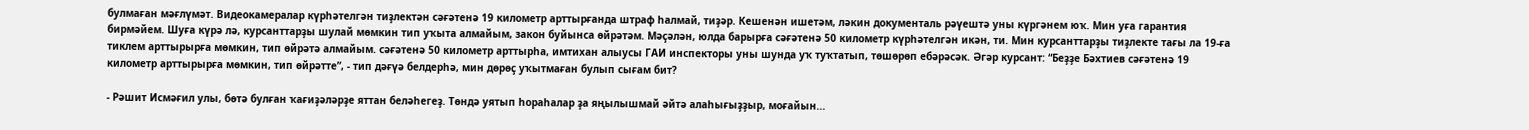булмаған мәғлүмәт. Видеокамералар күрһәтелгән тиҙлектән сәғәтенә 19 километр арттырғанда штраф һалмай, тиҙәр. Кешенән ишетәм, ләкин документаль рәүештә уны күргәнем юҡ. Мин уға гарантия бирмәйем. Шуға күрә лә, курсанттарҙы шулай мөмкин тип уҡыта алмайым, закон буйынса өйрәтәм. Мәҫәлән, юлда барырға сәғәтенә 50 километр күрһәтелгән икән, ти. Мин курсанттарҙы тиҙлекте тағы ла 19-ға тиклем арттырырға мөмкин, тип өйрәтә алмайым. сәғәтенә 50 километр арттырһа, имтихан алыусы ГАИ инспекторы уны шунда уҡ туҡтатып, төшөрөп ебәрәсәк. Әгәр курсант: “Беҙҙе Бәхтиев сәғәтенә 19 километр арттырырға мөмкин, тип өйрәтте”, - тип дәғүә белдерһә, мин дөрөҫ уҡытмаған булып сығам бит?

- Рәшит Исмәғил улы, бөтә булған ҡағиҙәләрҙе яттан беләһегеҙ. Төндә уятып һораһалар ҙа яңылышмай әйтә алаһығыҙҙыр, моғайын...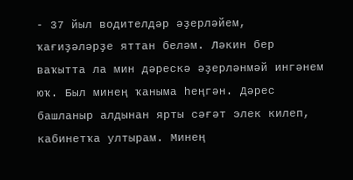- 37 йыл водителдәр әҙерләйем, ҡағиҙәләрҙе яттан беләм. Ләкин бер ваҡытта ла мин дәрескә әҙерләнмәй ингәнем юҡ. Был минең ҡаныма һеңгән. Дәрес башланыр алдынан ярты сәғәт элек килеп, кабинетҡа ултырам. Минең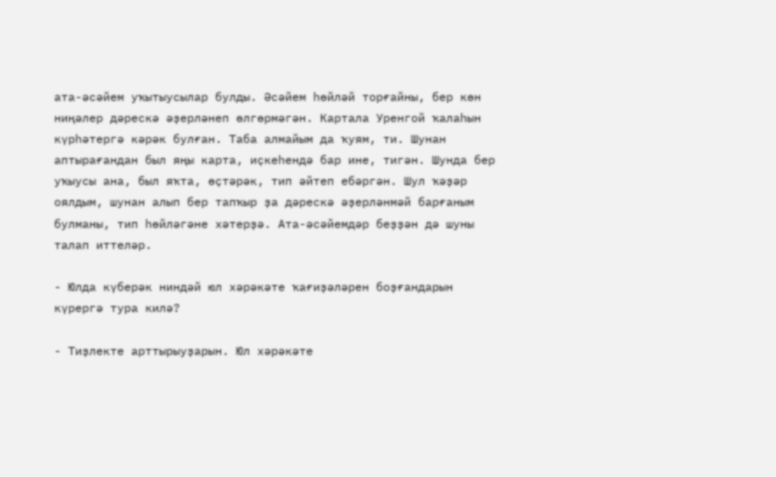ата-әсәйем уҡытыусылар булды. Әсәйем һөйләй торғайны, бер көн ниңәлер дәрескә әҙерләнеп өлгөрмәгән. Картала Уренгой ҡалаһын күрһәтергә кәрәк булған. Таба алмайым да ҡуям, ти. Шунан аптырағандан был яңы карта, иҫкеһендә бар ине, тигән. Шунда бер уҡыусы ана, был яҡта, өҫтәрәк, тип әйтеп ебәргән. Шул ҡәҙәр оялдым, шунан алып бер тапҡыр ҙа дәрескә әҙерләнмәй барғаным булманы, тип һөйләгәне хәтерҙә. Ата-әсәйемдәр беҙҙән дә шуны талап иттеләр.

- Юлда күберәк ниндәй юл хәрәкәте ҡағиҙәләрен боҙғандарын күрергә тура килә?

- Тиҙлекте арттырыуҙарын. Юл хәрәкәте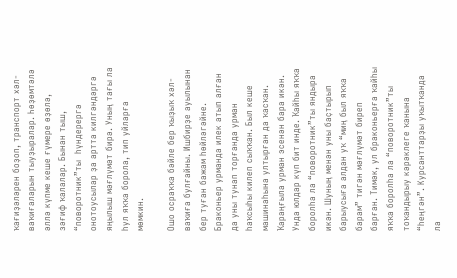ҡағиҙәләрен боҙоп, транспорт хәл-ваҡиғаларын тыуҙыралар. Һөҙөмтәлә әллә күпме кеше ғүмере өҙөлә, зәғиф ҡалалар. Бынан тыш, “поворотник”ты  һүндерергә онотоусылар ҙа артта килгәндәргә яңылыш мәғлүмәт бирә. Уның тағы ла һул яҡҡа борола, тип уйларға мөмкин.

Ошо осраҡҡа бәйле бер ҡыҙыҡ хәл-ваҡиға булғайны. Ишбирҙе ауылынан бер туған бажам һөйләгәйне. Браконьер урманда илек атып алған да уны тунап торғанда урман һаҡсыһы килеп сыҡҡан. Был кеше машинаһына ултырған да ҡасҡан. Ҡараңғыла урман эсенән бара икән. Унда юлдар күп бит инде. Ҡайһы яҡҡа боролһа ла “поворотник”ты яндыра икән. Шуның менән уны баҫтырып барыусыға алдан уҡ “миң был яҡҡа барам” тигән мәғлүмәт биреп барған. Тимәк, ул браконьерға ҡайһы яҡҡа боролһа ла “поворотник”ты тоҡандырыу кәрәклеге ҡанына “һеңгән”. Курсанттарҙы уҡытҡанда ла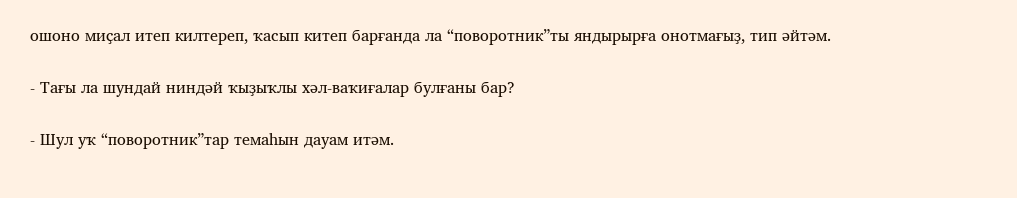ошоно миҫал итеп килтереп, ҡасып китеп барғанда ла “поворотник”ты яндырырға онотмағыҙ, тип әйтәм.

- Тағы ла шундай ниндәй ҡыҙыҡлы хәл-ваҡиғалар булғаны бар?

- Шул уҡ “поворотник”тар темаһын дауам итәм.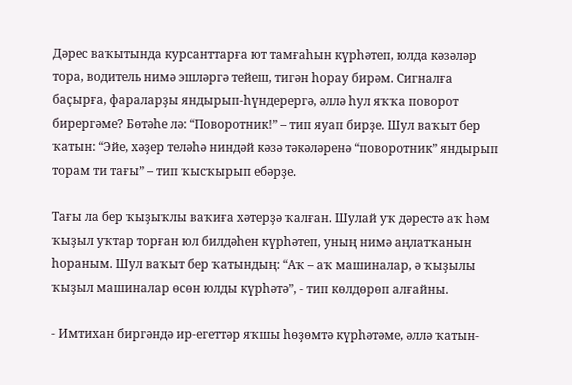Дәрес ваҡытында курсанттарға ют тамғаһын күрһәтеп, юлда кәзәләр тора, водитель нимә эшләргә тейеш, тигән һорау бирәм. Сигналға баҫырға, фараларҙы яндырып-һүндерергә, әллә һул яҡҡа поворот бирергәме? Бөтәһе лә: “Поворотник!” – тип яуап бирҙе. Шул ваҡыт бер ҡатын: “Эйе, хәҙер теләһә ниндәй кәзә тәкәләренә “поворотник” яндырып торам ти тағы” – тип ҡысҡырып ебәрҙе.

Тағы ла бер ҡыҙыҡлы ваҡиға хәтерҙә ҡалған. Шулай уҡ дәрестә аҡ һәм ҡыҙыл уҡтар торған юл билдәһен күрһәтеп, уның нимә аңлатҡанын һораным. Шул ваҡыт бер ҡатындың: “Аҡ – аҡ машиналар, ә ҡыҙылы ҡыҙыл машиналар өсөн юлды күрһәтә”, - тип көлдөрөп алғайны.

- Имтихан биргәндә ир-егеттәр яҡшы һөҙөмтә күрһәтәме, әллә ҡатын-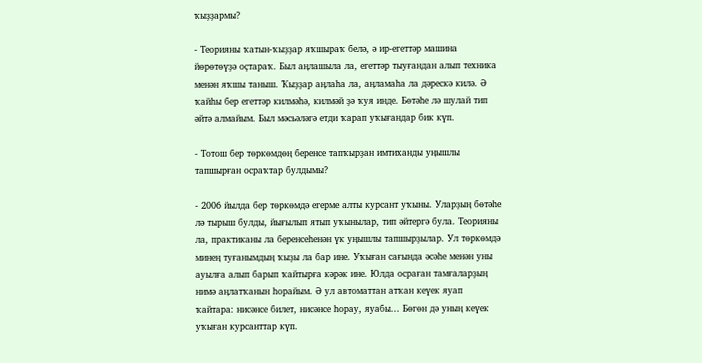ҡыҙҙармы?

- Теорияны ҡатын-ҡыҙҙар яҡшыраҡ белә, ә ир-егеттәр машина йөрөтөүҙә оҫтараҡ. Был аңлашыла ла, егеттәр тыуғандан алып техника менән яҡшы таныш. Ҡыҙҙар аңлаһа ла, аңламаһа ла дәрескә килә. Ә ҡайһы бер егеттәр килмәһә, килмәй ҙә ҡуя инде. Бөтәһе лә шулай тип әйтә алмайым. Был мәсьәләгә етди ҡарап уҡығандар бик күп.

- Тотош бер төркөмдөң беренсе тапҡырҙан имтиханды уңышлы тапшырған осраҡтар булдымы?

- 2006 йылда бер төркөмдә егерме алты курсант уҡыны. Уларҙың бөтәһе лә тырыш булды, йығылып ятып уҡынылар, тип әйтергә була. Теорияны ла, практиканы ла беренсеһенән үк уңышлы тапшырҙылар. Ул төркөмдә минең туғанымдың ҡыҙы ла бар ине. Уҡыған сағында әсәһе менән уны ауылға алып барып ҡайтырға кәрәк ине. Юлда осраған тамғаларҙың нимә аңлатҡанын һорайым. Ә ул автоматтан атҡан кеүек яуап ҡайтара: нисәнсе билет, нисәнсе һорау, яуабы... Бөгөн дә уның кеүек уҡыған курсанттар күп.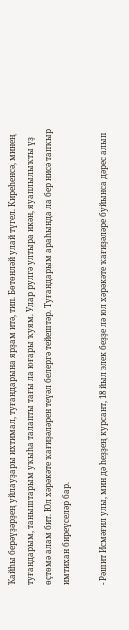Ҡайһы берәүҙәрҙең уйлауҙары ихтимал, туғандарына ярҙам итә, тип. Бөтөнләй улай түгел. Киреһенсә, минең туғандарым, таныштарым уҡыһа талапты тағы ла юғары ҡуям. Улар рулгә ултыра икән, яуаплылыҡты үҙ өҫтөмә алам бит. Юл хәрәкәте ҡағиҙәләрен теүәл белергә тейештәр. Туғандарым араһында ла бер нисә тапҡыр имтихан биреүселәр бар.

- Рәшит Исмәғил улы, мин дә һеҙҙең курсант, 18 йыл элек беҙҙе лә юл хәрәкәте ҡағиҙәләре буйынса дәрес алып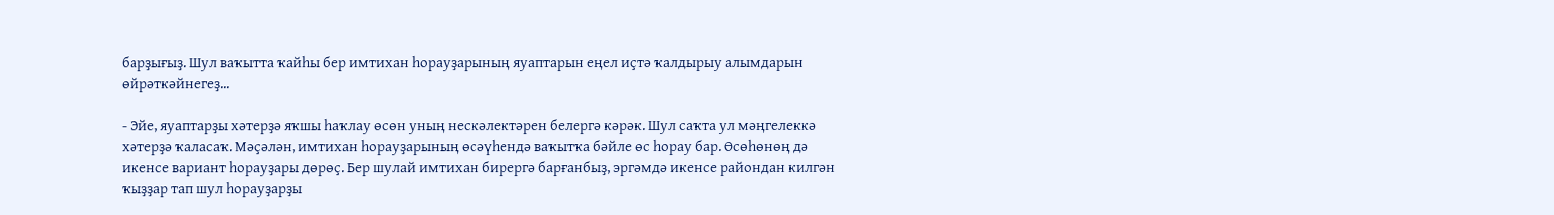барҙығыҙ. Шул ваҡытта ҡайһы бер имтихан һорауҙарының яуаптарын еңел иҫтә ҡалдырыу алымдарын өйрәткәйнегеҙ...

- Эйе, яуаптарҙы хәтерҙә яҡшы һаҡлау өсөн уның нескәлектәрен белергә кәрәк. Шул саҡта ул мәңгелеккә хәтерҙә ҡаласаҡ. Мәҫәлән, имтихан һорауҙарының өсәүһендә ваҡытҡа бәйле өс һорау бар. Өсөһөнөң дә икенсе вариант һорауҙары дөрөҫ. Бер шулай имтихан бирергә барғанбыҙ, эргәмдә икенсе райондан килгән ҡыҙҙар тап шул һорауҙарҙы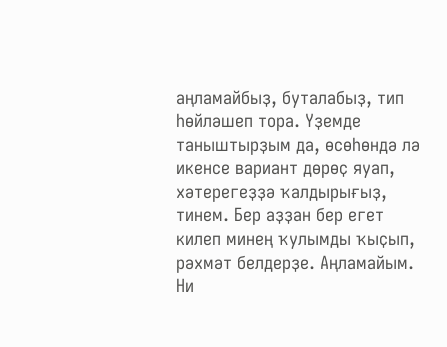аңламайбыҙ, буталабыҙ, тип һөйләшеп тора. Үҙемде таныштырҙым да, өсөһөндә лә икенсе вариант дөрөҫ яуап, хәтерегеҙҙә ҡалдырығыҙ, тинем. Бер аҙҙан бер егет килеп минең ҡулымды ҡыҫып, рәхмәт белдерҙе. Аңламайым. Ни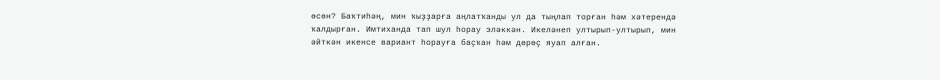өсөн? Баҡтиһәң, мин ҡыҙҙарға аңлатҡанды ул да тыңлап торған һәм хәтерендә ҡалдырған. Имтиханда тап шул һорау эләккән. Икеләнеп ултырып-ултырып, мин әйткән икенсе вариант һорауға баҫҡан һәм дөрөҫ яуап алған.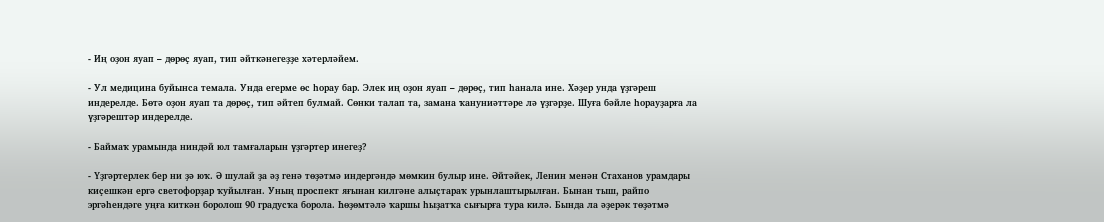- Иң оҙон яуап – дөрөҫ яуап, тип әйткәнегеҙҙе хәтерләйем.

- Ул медицина буйынса темала. Унда егерме өс һорау бар. Элек иң оҙон яуап – дөрөҫ, тип һанала ине. Хәҙер унда үҙгәреш индерелде. Бөтә оҙон яуап та дөрөҫ, тип әйтеп булмай. Сөнки талап та, замана ҡануниәттәре лә үҙгәрҙе. Шуға бәйле һорауҙарға ла үҙгәрештәр индерелде.

- Баймаҡ урамында ниндәй юл тамғаларын үҙгәртер инегеҙ?

- Үҙгәртерлек бер ни ҙә юҡ. Ә шулай ҙа әҙ генә төҙәтмә индергәндә мөмкин булыр ине. Әйтәйек, Ленин менән Стаханов урамдары киҫешкән ергә светофорҙар ҡуйылған. Уның проспект яғынан килгәне алыҫтараҡ урынлаштырылған. Бынан тыш, райпо эргәһендәге уңға киткән боролош 90 градусҡа борола. Һөҙөмтәлә ҡаршы һыҙатҡа сығырға тура килә. Бында ла әҙерәк төҙәтмә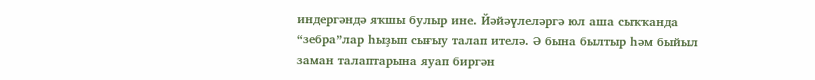индергәндә яҡшы булыр ине. Йәйәүлеләргә юл аша сыҡҡанда “зебра”лар һыҙып сығыу талап ителә. Ә бына былтыр һәм быйыл заман талаптарына яуап биргән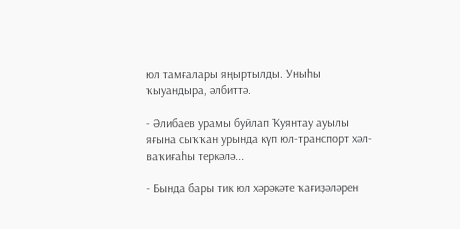юл тамғалары яңыртылды. Уныһы ҡыуандыра, әлбиттә.

- Әлибаев урамы буйлап Ҡуянтау ауылы яғына сыҡҡан урында күп юл-транспорт хәл-ваҡиғаһы теркәлә...

- Бында бары тик юл хәрәкәте ҡағиҙәләрен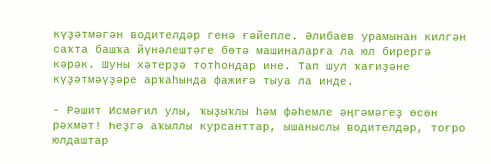күҙәтмәгән водителдәр генә ғәйепле. Әлибаев урамынан килгән саҡта башҡа йүнәлештәге бөтә машиналарға ла юл бирергә кәрәк. Шуны хәтерҙә тотһондар ине. Тап шул ҡағиҙәне күҙәтмәүҙәре арҡаһында фажиғә тыуа ла инде.

- Рәшит Исмәғил улы, ҡыҙыҡлы һәм фәһемле әңгәмәгеҙ өсөн рәхмәт! Һеҙгә аҡыллы курсанттар, ышаныслы водителдәр, тоғро юлдаштар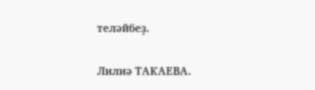теләйбеҙ.

Лилиә ТАКАЕВА.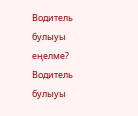Водитель булыуы еңелме?
Водитель булыуы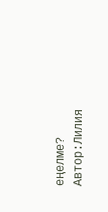еңелме?
Автор:Лилия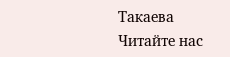Такаева
Читайте нас